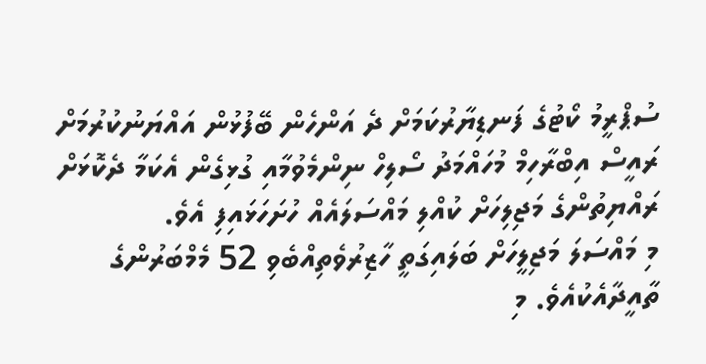ސުޕްރީމު ކޯޓުގެ ފަނޑިޔާރުކަމަށް ދެ އަންހެން ބޭފުޅުން އައްޔަނުކުރުމަށް ރައީސް އިބްރާހިމް މުހައްމަދު ސޯލިހް ނިންމެވުމާއި ގުޅިގެން އެކަމާ ދެކޮޅަށް ރައްޔިތުންގެ މަޖިލިހަށް ކުއްލި މައްސަލައެއް ހުށަހަޅައިފި އެވެ.
މި މައްސަލަ މަޖިލީހަށް ބަލައިގަތީ ހާޒިރުވެތިއްބެވި 52 މެމްބަރުންގެ ތާއީދާއެކުއެވެ. މި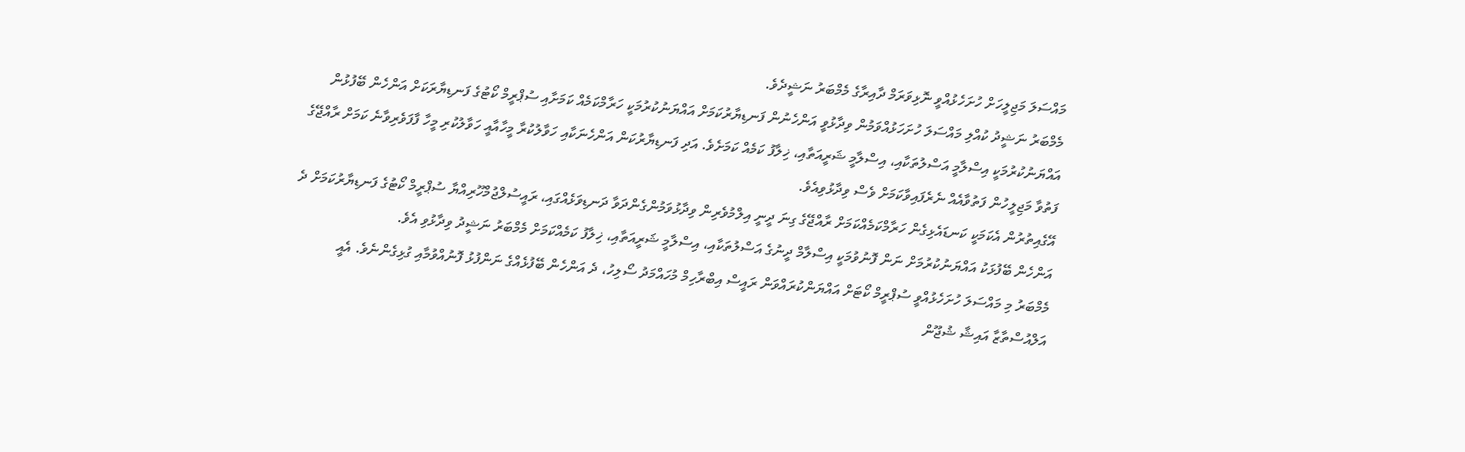މައްސަލަ މަޖިލީހަށް ހުށަހެޅުއްވީ ނޮޅިވަރަމް ދާއިރާގެ މެމްބަރު ނަޝީދެވެ.
މެމްބަރު ނަޝީދު ކުއްލި މައްސަލަ ހުށަހަޅުއްވަމުން ވިދާޅުވީ އަންހެނުން ފަނޑިޔާރުކަމަށް އައްޔަނުކުރުމަކީ ހަރާމްކަމެއް ކަމަށާއި ސުޕްރީމް ކޯޓުގެ ފަނޑިޔާރަކަށް އަންހެން ބޭފުޅުން އައްޔަނުކުރުމަކީ އިސްލާމީ އަސްލުތަކާއި، އިސްލާމީ ޝަރީއަތާއި، ޚިލާފު ކަމެއް ކަމަށެވެ. އަދި ފަނޑިޔާރުކަން އަންހެނަކާއި ހަވާލުކުރާ މީހާއާއީ ހަވާލުކުރި މީހާ ފާފަވެރިވާނެ ކަމަށް ރާއްޖޭގެ ފަތުވާ މަޖިލީހުން ފަތުވާއެއް ނެރެފައިވާކަމަށް ވެސް ވިދާޅުވިއެވެ.
އޭގެއިތުރުން އެކަމަކީ ކަނޑައެޅިގެން ހަރާމްކަމެއްކަމަށް ރާއްޖޭގެ ގިނަ ދީނީ އިލްމުވެރިން ވިދާޅުވަމުންގެންދަވާ ދަނޑިވަޅެއްގައި، ރައީސުލްޖުމްހޫރިއްޔާ ސުޕްރީމް ކޯޓުގެ ފަނޑިޔާރުކަމަށް ދެ އަންހެން ބޭފުޅަކު އައްޔަނުކުރުމަށް ނަން ފޮނުވުމަކީ އިސްލާމް ދީނުގެ އަސްލުތަކާއި، އިސްލާމީ ޝަރީއަތާއި، ޚިލާފު ކަމެއްކަމަށް މެމްބަރު ނަޝީދު ވިދާޅުވި އެވެ.
މެމްބަރު މި މައްސަލަ ހުށަހެޅުއްވީ ސުޕްރީމް ކޯޓަށް އައްޔަންކުރައްވަން ރައީސް އިބްރާހިމް މުހައްމަދު ސޯލިހު، ދެ އަންހެން ބޭފުޅެއްގެ ނަންފުޅު ފޮނުއްވުމާއި ގުޅިގެންނެވެ. އެއީ އަލްއުސްތާޒާ އައިޝާ ޝުޖޫން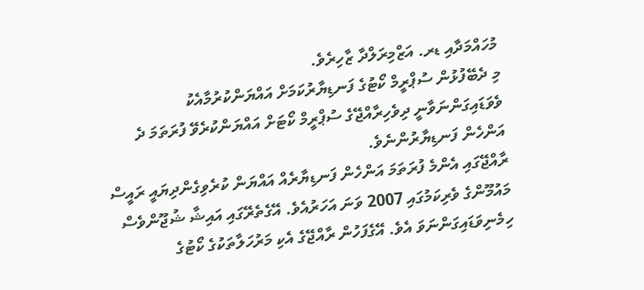މުހައްމަދާއި ޑރ. އަޒްމިރަލްދާ ޒާހިރެވެ.
މި ދެބޭފުޅުން ސުޕްރީމް ކޯޓުގެ ފަނޑިޔާރުކަމަށް އައްޔަންކުރުމާއެކު ވެވަޑައިގަންނަވާނީ ދިވެހިރާއްޖޭގެ ސުޕްރީމް ކޯޓަށް އައްޔަންކުރެވޭ ފުރަތަމަ ދެ އަންހެން ފަނޑިޔާރުންނެވެ.
ރާއްޖޭގައި އެންމެ ފުރަތަމަ އަންހެން ފަނޑިޔާރެއް އައްޔަން ކުރެވިގެންދިޔައީ ރައީސް މައުމޫންގެ ވެރިކަމުގައި 2007 ވަނަ އަހަރުއެވެ. އޭގެތެރޭގައި އައިޝާ ޝުޖޫންވެސް ހިމެނިވަޑައިގަންނަވަ އެވެ. އޭގެފަހުން ރާއްޖޭގެ އެކި މަރުހަލާތަކުގެ ކޯޓުގެ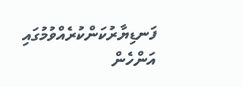ފަނޑިޔާރުކަންކުރެއްވުމުގައި އަންހެން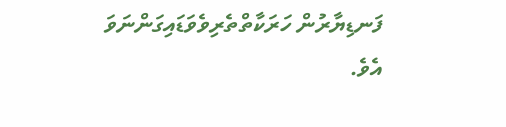ފަނޑިޔާރުން ހަރަކާތްތެރިވެވަޑައިގަންނަވަ އެވެ.